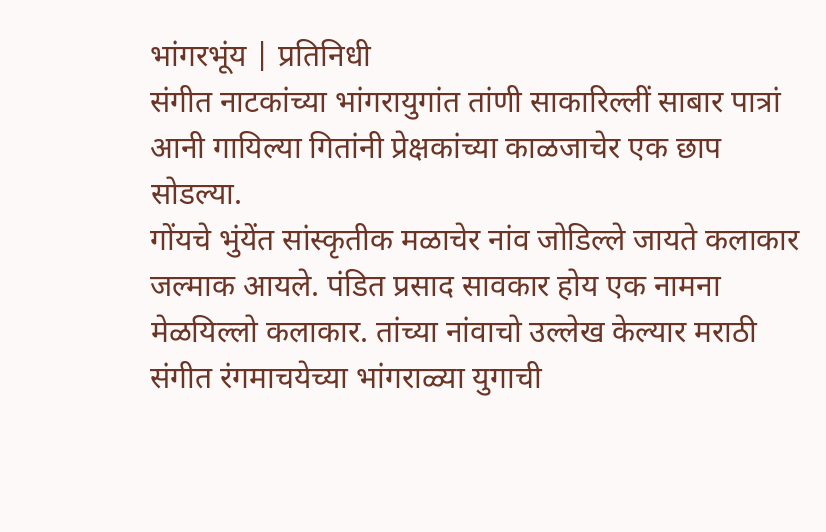भांगरभूंय | प्रतिनिधी
संगीत नाटकांच्या भांगरायुगांत तांणी साकारिल्लीं साबार पात्रां आनी गायिल्या गितांनी प्रेक्षकांच्या काळजाचेर एक छाप सोडल्या.
गोंयचे भुंयेंत सांस्कृतीक मळाचेर नांव जोडिल्ले जायते कलाकार जल्माक आयले. पंडित प्रसाद सावकार होय एक नामना मेळयिल्लो कलाकार. तांच्या नांवाचो उल्लेख केल्यार मराठी संगीत रंगमाचयेच्या भांगराळ्या युगाची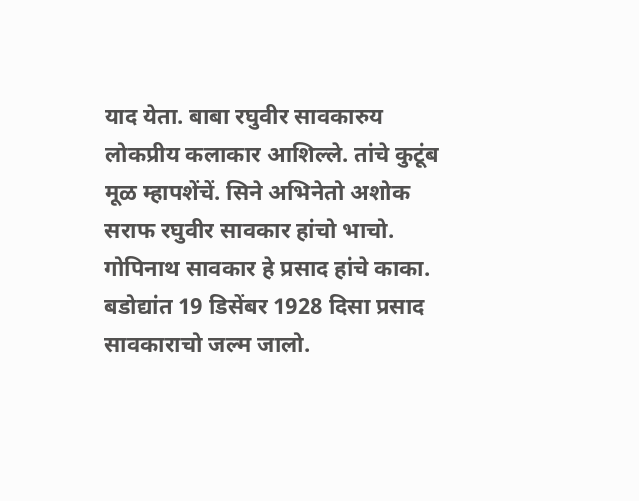याद येता. बाबा रघुवीर सावकारुय लोकप्रीय कलाकार आशिल्ले. तांचे कुटूंब मूळ म्हापशेंचें. सिने अभिनेतो अशोक सराफ रघुवीर सावकार हांचो भाचो. गोपिनाथ सावकार हे प्रसाद हांचे काका.
बडोद्यांत 19 डिसेंबर 1928 दिसा प्रसाद सावकाराचो जल्म जालो.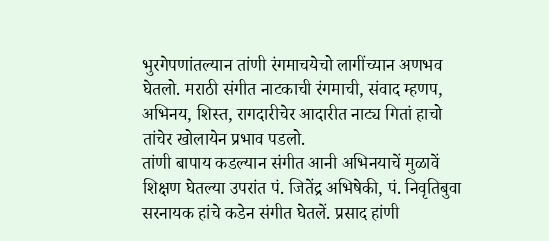भुरगेपणांतल्यान तांणी रंगमाचयेचो लागींच्यान अणभव घेतलो. मराठी संगीत नाटकाची रंगमाची, संवाद म्हणप, अभिनय, शिस्त, रागदारीचेर आदारीत नाट्य गितां हाचो तांचेर खोलायेन प्रभाव पडलो.
तांणी बापाय कडल्यान संगीत आनी अभिनयाचें मुळावें शिक्षण घेतल्या उपरांत पं. जितेंद्र अभिषेकी, पं. निवृतिबुवा सरनायक हांचे कडेन संगीत घेतलें. प्रसाद हांणी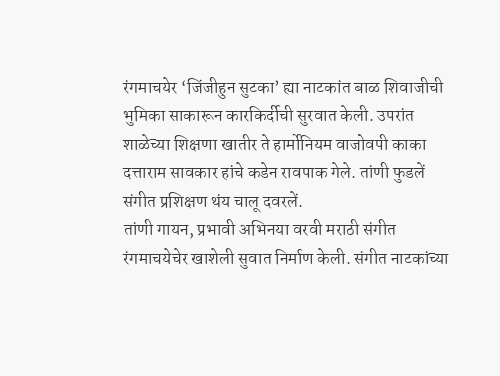रंगमाचयेर ‘जिंजीहुन सुटका’ ह्या नाटकांत बाळ शिवाजीची भुमिका साकारून कारकिर्दीची सुरवात केली. उपरांत शाळेच्या शिक्षणा खातीर ते हार्मोनियम वाजोवपी काका दत्ताराम सावकार हांचे कडेन रावपाक गेले. तांणी फुडलें संगीत प्रशिक्षण थंय चालू दवरलें.
तांणी गायन, प्रभावी अभिनया वरवी मराठी संगीत रंगमाचयेचेर खाशेली सुवात निर्माण केली. संगीत नाटकांच्या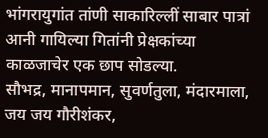भांगरायुगांत तांणी साकारिल्लीं साबार पात्रां आनी गायिल्या गितांनी प्रेक्षकांच्या काळजाचेर एक छाप सोडल्या.
सौभद्र, मानापमान, सुवर्णतुला, मंदारमाला, जय जय गौरीशंकर,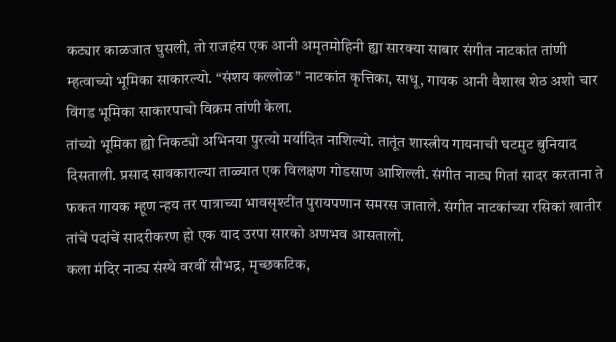कट्यार काळजात घुसली, तो राजहंस एक आनी अमृतमोहिनी ह्या सारक्या साबार संगीत नाटकांत तांणी म्हत्वाच्यो भूमिका साकारल्यो. “संशय कल्लोळ” नाटकांत कृत्तिका, साधू, गायक आनी वैशाख शेठ अशो चार विंगड भूमिका साकारपाचो विक्रम तांणी केला.
तांच्यो भूमिका ह्यो निकट्यो अभिनया पुरत्यो मर्यादित नाशिल्यो. तातूंत शास्त्रीय गायनाची घटमुट बुनियाद दिसताली. प्रसाद सावकाराल्या ताळ्यात एक विलक्षण गोडसाण आशिल्ली. संगीत नाट्य गितां सादर करताना ते फकत गायक म्हूण न्हय तर पात्राच्या भावसृश्टींत पुरायपणान समरस जाताले. संगीत नाटकांच्या रसिकां खातीर तांचें पदांचें सादरीकरण हो एक याद उरपा सारको अणभव आसतालो.
कला मंदिर नाट्य संस्थे वरवीं सौभद्र, मृच्छकटिक,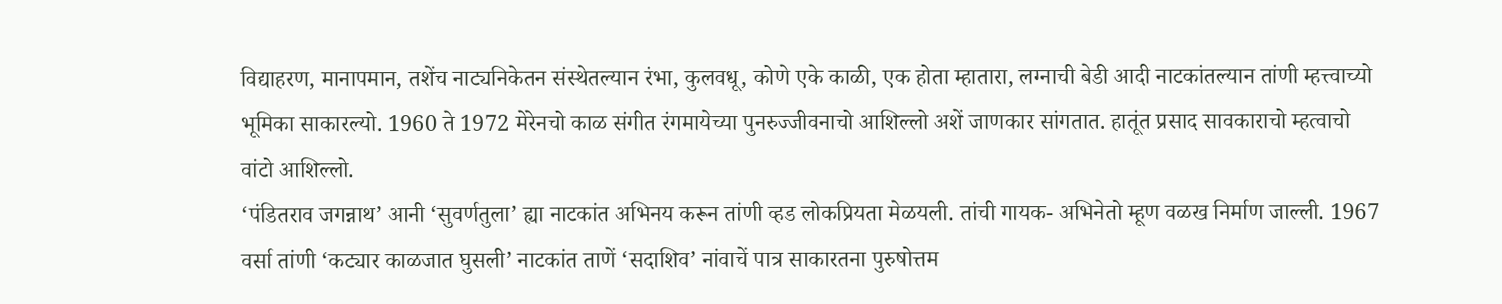विद्याहरण, मानापमान, तशेंच नाट्यनिकेतन संस्थेतल्यान रंभा, कुलवधू, कोणे एके काळी, एक होता म्हातारा, लग्नाची बेडी आदी नाटकांतल्यान तांणी म्हत्त्वाच्यो भूमिका साकारल्यो. 1960 ते 1972 मेरेनचो काळ संगीत रंगमायेच्या पुनरुज्जीवनाचो आशिल्लो अशें जाणकार सांगतात. हातूंत प्रसाद सावकाराचो म्हत्वाचो वांटो आशिल्लो.
‘पंडितराव जगन्नाथ’ आनी ‘सुवर्णतुला’ ह्या नाटकांत अभिनय करून तांणी व्हड लोकप्रियता मेळयली. तांची गायक- अभिनेतो म्हूण वळख निर्माण जाल्ली. 1967 वर्सा तांणी ‘कट्यार काळजात घुसली’ नाटकांत ताणें ‘सदाशिव’ नांवाचें पात्र साकारतना पुरुषोत्तम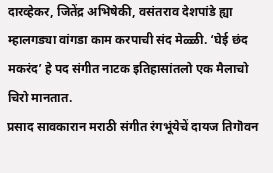दारव्हेकर, जितेंद्र अभिषेकी, वसंतराव देशपांडे ह्या म्हालगड्या वांगडा काम करपाची संद मेळ्ळी. ‘घेई छंद मकरंद’ हे पद संगीत नाटक इतिहासांतलो एक मैलाचो चिरो मानतात.
प्रसाद सावकारान मराठी संगीत रंगभूंयेचें दायज तिगॊवन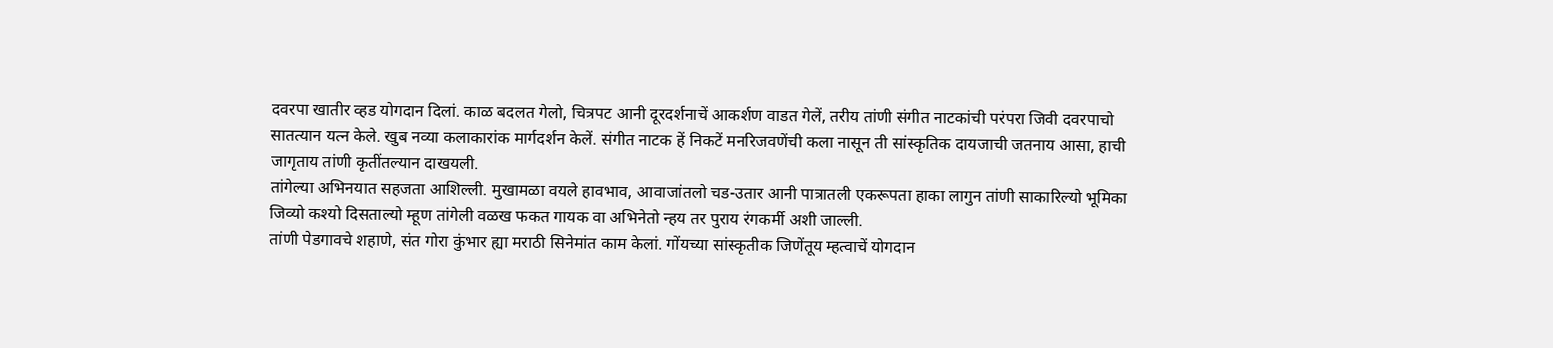दवरपा खातीर व्हड योगदान दिलां. काळ बदलत गेलो, चित्रपट आनी दूरदर्शनाचें आकर्शण वाडत गेलें, तरीय तांणी संगीत नाटकांची परंपरा जिवी दवरपाचो सातत्यान यत्न केले. खुब नव्या कलाकारांक मार्गदर्शन केलें. संगीत नाटक हें निकटें मनरिजवणेंची कला नासून ती सांस्कृतिक दायजाची जतनाय आसा, हाची जागृताय तांणी कृतींतल्यान दाखयली.
तांगेल्या अभिनयात सहजता आशिल्ली. मुखामळा वयले हावभाव, आवाजांतलो चड-उतार आनी पात्रातली एकरूपता हाका लागुन तांणी साकारिल्यो भूमिका जिव्यो कश्यो दिसताल्यो म्हूण तांगेली वळख फकत गायक वा अभिनेतो न्हय तर पुराय रंगकर्मी अशी जाल्ली.
तांणी पेडगावचे शहाणे, संत गोरा कुंभार ह्या मराठी सिनेमांत काम केलां. गोंयच्या सांस्कृतीक जिणेंतूय म्हत्वाचें योगदान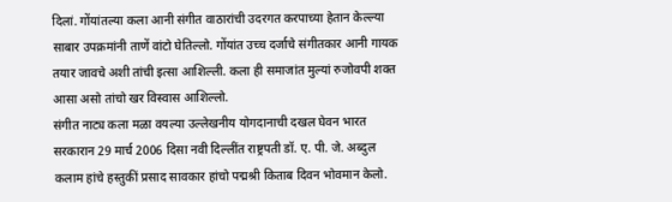दिलां. गोंयांतल्या कला आनी संगीत वाठारांची उदरगत करपाच्या हेतान केल्ल्या साबार उपक्रमांनी ताणें वांटो घेतिल्लो. गोंयांत उच्च दर्जाचे संगीतकार आनी गायक तयार जावचे अशी तांची इत्सा आशिल्ली. कला ही समाजांत मुल्यां रुजोवपी शक्त आसा असो तांचो खर विस्वास आशिल्लो.
संगीत नाट्य कला मळा वयल्या उल्लेखनीय योगदानाची दखल घेवन भारत सरकारान 29 मार्च 2006 दिसा नवी दिल्लींत राष्ट्रपती डॉ. ए. पी. जे. अब्दुल कलाम हांचे हस्तुकीं प्रसाद सावकार हांचो पद्मश्री किताब दिवन भोवमान केलो.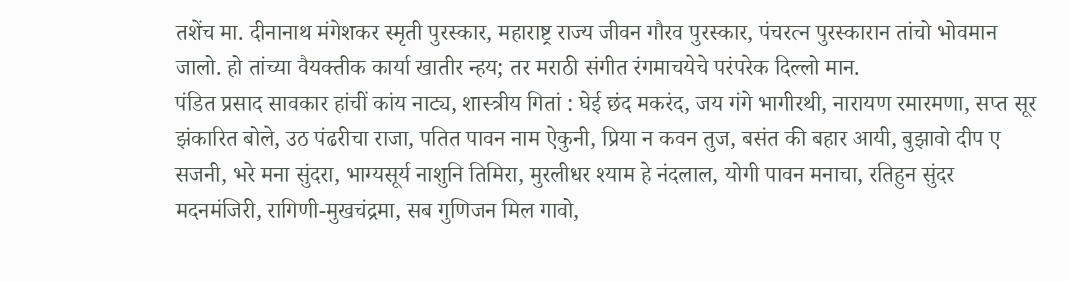तशेंच मा. दीनानाथ मंगेशकर स्मृती पुरस्कार, महाराष्ट्र राज्य जीवन गौरव पुरस्कार, पंचरत्न पुरस्कारान तांचो भोवमान जालो. हो तांच्या वैयक्तीक कार्या खातीर न्हय; तर मराठी संगीत रंगमाचयेचे परंपरेक दिल्लो मान.
पंडित प्रसाद सावकार हांचीं कांय नाट्य, शास्त्रीय गितां : घेई छंद मकरंद, जय गंगे भागीरथी, नारायण रमारमणा, सप्त सूर झंकारित बोले, उठ पंढरीचा राजा, पतित पावन नाम ऐकुनी, प्रिया न कवन तुज, बसंत की बहार आयी, बुझावो दीप ए सजनी, भरे मना सुंदरा, भाग्यसूर्य नाशुनि तिमिरा, मुरलीधर श्याम हे नंदलाल, योगी पावन मनाचा, रतिहुन सुंदर मदनमंजिरी, रागिणी-मुखचंद्रमा, सब गुणिजन मिल गावो,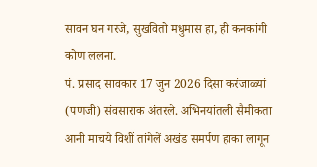सावन घन गरजे, सुखवितो मधुमास हा, ही कनकांगी कोण ललना.
पं. प्रसाद सावकार 17 जुन 2026 दिसा करंजाळ्यां (पणजी) संवसाराक अंतरले. अभिनयांतली सैमीकता आनी माचये विशीं तांगेलें अखंड समर्पण हाका लागून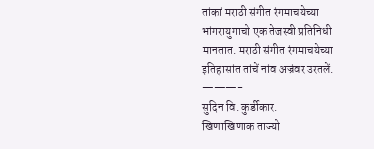तांकां मराठी संगीत रंगमाचयेच्या भांगरायुगाचो एक तेजस्वी प्रतिनिधी मानतात. मराठी संगीत रंगमाचयेच्या इतिहासांत तांचें नांव अज्रंवर उरतलें.
———-
सुदिन वि. कुर्डीकार.
खिणाखिणाक ताज्यो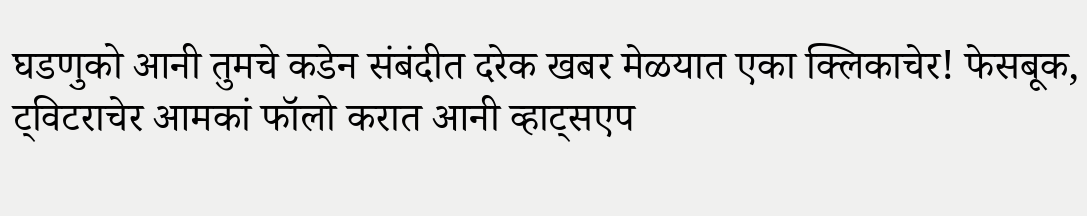घडणुको आनी तुमचे कडेन संबंदीत दरेक खबर मेळयात एका क्लिकाचेर! फेसबूक, ट्विटराचेर आमकां फॉलो करात आनी व्हाट्सएप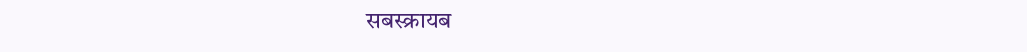सबस्क्रायब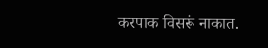करपाक विसरूं नाकात.